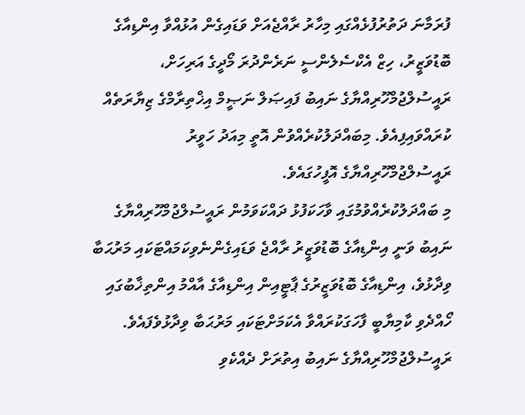ފުރަމާނަ ދަތުރުފުޅެއްގައި މިހާރު ރާއްޖެއަށް ވަޑައިގެން އުޅުއްވާ އިންޑިއާގެ ބޮޑުވަޒީރު، ހިޒް އެކްސެލެންސީ ނަރެންދުރަ މޯދީގެ އަރިހަށް، ރައީސުލްޖުމްހޫރިއްޔާގެ ނައިބު ފައިޞަލް ނަޞީމް އިޚްތިރާމްގެ ޒިޔާރަތެއް ކުރައްވައިފިއެވެ. މިބައްދަލުކުރެއްވުން އޮތީ މިއަދު ހަވީރު ރައީސުލްޖުމްހޫރިއްޔާގެ އޮފީހުގައެވެ.
މި ބައްދަލުކުރެއްވުމުގައި ވާހަކަފުޅު ދައްކަވަމުން ރައީސުލްޖުމްހޫރިއްޔާގެ ނައިބު ވަނީ އިންޑިއާގެ ބޮޑުވަޒީރު ރާއްޖެ ވަޑައިގެންނެވިކަމައްޓަކައި މަރުޙަބާ ވިދާޅުވެ، އިންޑިއާގެ ބޮޑުވަޒީރުގެ ޕާޓީއިން އިންޑިއާގެ އާއްމު އިންތިޚާބުގައި ހޯއްދެވި ކާމިޔާބީ ފާހަގަކުރައްވާ އެކަމަށްޓަކައި މަރުޙަބާ ވިދާޅުވެފައެވެ. ރައީސުލްޖުމްހޫރިއްޔާގެ ނައިބު އިތުރަށް ދެއްކެވި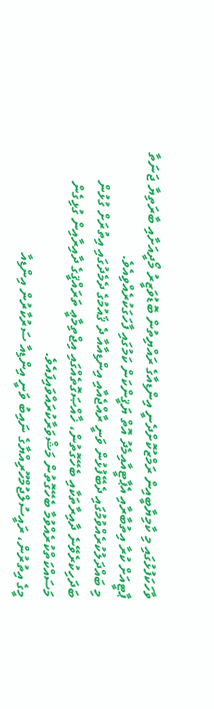ވާހަކަފުޅުގައި މި ކާމިޔާބީއިން ރަމްޒުކޮށްދެނީ އިންޑިއާގެ ރައްޔިތުން ބޮޑުވަޒީރު މޯދީއަށާއި ބާރަތިޔާ ޖަނަތާ ޕާޓީއަށް ކުރާ އިތުބާރާއި އެޕާޓީއާއިމެދު އޮތް ޔަޤީންކަން ކަމުގައި ފާހަގަކުރެއްވިއެވެ.
މި ބައްދަލުކުރެއްވުމުގައި ދެބޭފުޅުން ވަނީ ރާއްޖެއާއި އިންޑިއާއާ ދެ ޤައުމުގެ ދެމެދުގައި އިތުރަށް ގުޅުން ބަދަހިކުރެވޭނެ ދާއިރާތަކާއި ބެހޭގޮތުން، ޚާއްޞަގޮތެއްގައި އިޖްތިމާޢީ ތަރައްޤީގެ ދާއިރާއިން ގުޅިގެން މަސައްކަތްކުރެއްވުމާ ބެހޭގޮތުން މަޝްވަރާކުރައްވައިފައެވެ.
މީގެ އިތުރުން، ރައީސުލްޖުމްހޫރިއްޔާގެ ނައިބު ވަނީ އިންޑިއާ ސަރުކާރުން އިންޑިއާ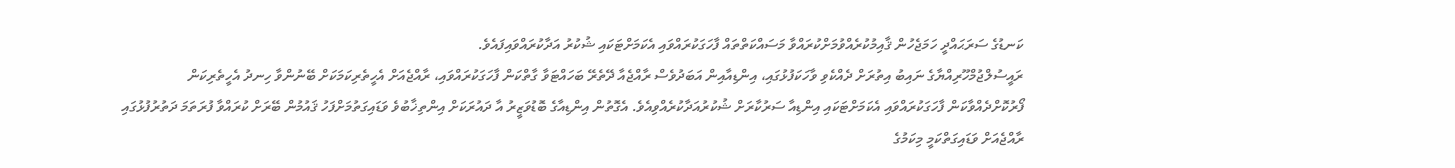ކަނޑުގެ ސަރަޙައްދީ ހަމަޖެހުން ޤާއިމުކުރެއްވުމަށްކުރައްވާ މަސައްކަތްތައް ފާހަގަކުރައްވައި އެކަމަށްޓަކައި ޝުކުރު އަދާކުރައްވައިފައެވެ.
ރައީސުލްޖުމްހޫރިއްޔާގެ ނައިބު އިތުރަށް ދެއްކެވި ވާހަކަފުޅުގައި، އިންޑިއާއިން އަބަދުވެސް ރާއްޖެއާ ދޭތެރޭ ބަހައްޓަވާ ގާތްކަން ފާހަގަކުރައްވައި، ރާއްޖެއަށް އެހީތެރިކަމަކަށް ބޭނުންވާ ހިނދު އެހީތެރިކަން ފޯރުކޮށްދެއްވާކަން ފާހަގަކުރައްވައި އެކަމަށްޓަކައި އިންޑިއާ ސަރުކާރަށް ޝުކުރުއަދާކުރެއްވިއެވެ. އެގޮތުން އިންޑިއާގެ ބޮޑުވަޒީރު އާ ދައުރަކަށް އިންތިޚާބުވެ ވަޑައިގަތުމަށްފަހު ޤައުމުން ބޭރަށް ކުރައްވާ ފުރަތަމަ ދަތުރުފުޅުގައި ރާއްޖެއަށް ވަޑައިގަތްކަމީ މިކަމުގެ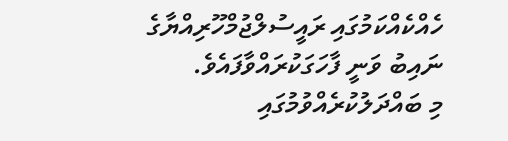ހެއްކެއްކަމުގައި ރައީސުލްޖުމްހޫރިއްޔާގެ ނައިބު ވަނީ ފާހަގަކުރައްވާފައެވެ.
މި ބައްދަލުކުރެއްވުމުގައި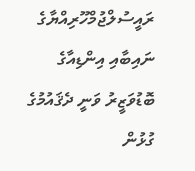ރައީސުލްޖުމްހޫރިއްޔާގެ ނައިބާއި އިންޑިއާގެ ބޮޑުވަޒީރު ވަނީ ދެޤައުމުގެ ގުޅުން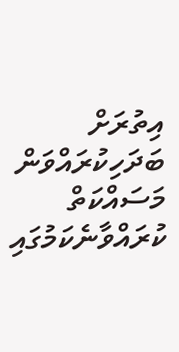އިތުރަށް ބަދަހިކުރައްވަން މަސައްކަތް ކުރައްވާނެކަމުގައި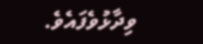ވިދާޅުވެފައެވެ.